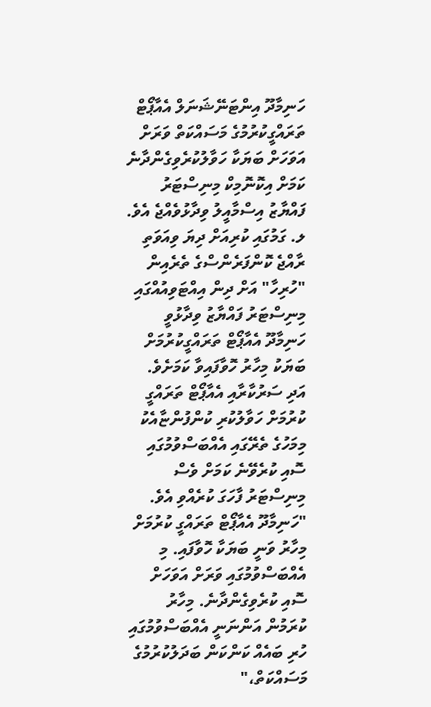ހަނިމާދޫ އިންޓަނޭޝަނަލް އެއާޕޯޓް ތަރައްގީކުރުމުގެ މަސައްކަތް ވަރަށް އަވަހަށް ބަޔަކާ ހަވާލުކުރެވިގެންދާނެ ކަމަށް އިކޮނޮމިކް މިނިސްޓަރު ފައްޔާޒު އިސްމާއީލު ވިދާޅުވެއްޖެ އެވެ.
ލ. ގަމުގައި ކުރިއަށް ދިޔަ ވިއަވަތި ރާއްޖެ ކޮންފަރެންސްގެ ތެރެއިން "ހުރިހާ" އަށް ދިން އިއްޓަވިއުއްގައި މިނިސްޓަރު ފައްޔާޒު ވިދާޅުވީ ހަނިމާދޫ އެއާޕޯޓް ތަރައްގީކުރުމަށް ބަޔަކު މިހާރު ހޮވާފައިވާ ކަމަށެވެ. އަދި ސަރުކާރާއި އެއާޕޯޓް ތަރައްގީ ކުރުމަށް ހަވާލުކުރި ކުންފުންޏާއެކު މިމަހުގެ ތެރޭގައި އެއްބަސްވުމުގައި ސޮއި ކުރެވޭނެ ކަމަށް ވެސް މިނިސްޓަރު ފާހަގަ ކުރެއްވި އެވެ.
"ހަނިމާދޫ އެއާޕޯޓް ތަރައްގީ ކުރުމަށް މިހާރު ވަނީ ބަޔަކާ ހޮވާފައި. މި އެއްބަސްވުމުގައި ވަރަށް އަވަހަށް ސޮއި ކުރެވިގެންދާނެ. މިހާރު ކުރަމުން އަންނަނީ އެއްބަސްވުމުގައި ހުރި ބައެއް ކަންކަން ބަދަލުކުރުމުގެ މަސައްކަތް،"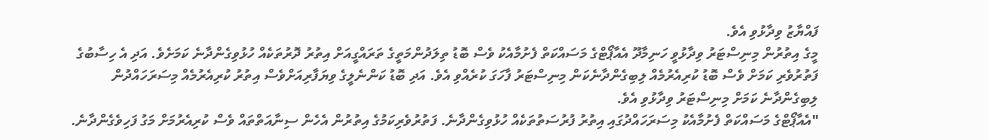ފައްޔާޒު ވިދާޅުވި އެވެ.
މީގެ އިތުރުން މިނިސްޓަރު ވިދާޅުވީ ހަނިމާދޫ އެއާޕޯޓްގެ މަސައްކަތް ފެށުމާއެކު ވެސް ބޮޑު ތިލަދުންމަތީގެ ތަރައްގީއަށް އިތުރު ދޮރުތަކެއް ހުޅުވިގެންދާނެ ކަމަށެވެ. އަދި އެ ހިސާބުގެ ފަތުރުވެރި ކަމަށް ވެސް ބޮޑު ކުރިއެރުމެއް ލިބިގެންދާނެކަން މިނިސްޓަރު ފާހަގަ ކުރެއްވި އެވެ. އަދި ބޮޑު ކަންނެލީގެ ވިޔަފާރިއަށްވެސް އިތުރު ކުރިއެރުމެއް މިސަރަހައްދުން ލިބިގެންދާނެ ކަމަށް މިނިސްޓަރު ވިދާޅުވި އެވެ.
"އެއާޕޯޓްގެ މަސައްކަތް ފެށުމާއެކު މިސަރަހައްދުގައި އިތުރު ފުރުސަތުތަކެއް ހުޅުވިގެންދާނެ. ފަތުރުވެރިކަމުގެ އިތުރުން އެހެން ސިނާއަތްތައް ވެސް ކުރިއެރުމަށް މަގު ފަހިވެގެންދާނެ.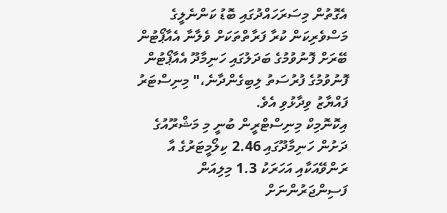އެގޮތުން މިސަރަހައްދުގައި ބޮޑު ކަންނެލީގެ މަސްވެރިކަން ކުރާ ފަރާތްތަކަށް ވެލާނާ އެއާޕޯޓުން ބޭރަށް ފޮނުވުމުގެ ބަދަލުގައި ހަނިމާދޫ އެއާޕޯޓުން ފޮނުވުމުގެ ފުރުސަތު ލިބިގެންދާނެ،" މިނިސްޓަރު ފައްޔާޒު ވިދާޅުވި އެވެ.
އިކޮނޮމިކް މިނިސްޓްރީން ބުނީ މި މަޝްރޫއުގެ ދަށުން ހަނިމާދޫގައި 2.46 ކިލޯމީޓަރުގެ އާ ރަންވޭއަކާއި އަހަރަކު 1.3 މިލިއަން ފަސިންޖަރުންނަށް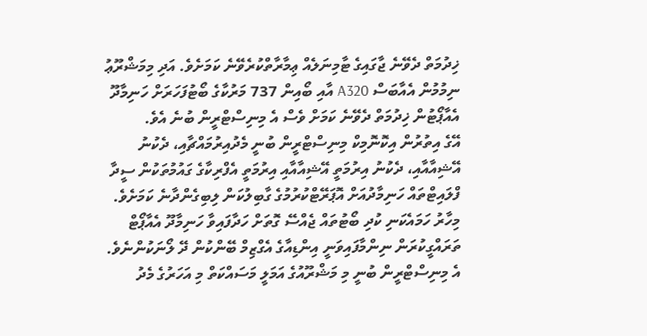ޚިދުމަތް ދެވޭނެ ޖާގައިގެ ޓާމިނަލެއް ޢިމާރާތްކުރެވޭނެ ކަމަށެވެ. އަދި މިމަޝްރޫޢު ނިމުމުން އެއާބަސް A320 އާއި ބޯއިން 737 މަރުކާގެ ބޯޓުފަހަރަށް ހަނިމާދޫ އެއާޕޯޓުން ޚިދުމަތް ދެވޭނެ ކަމަށް ވެސް އެ މިނިސްޓްރީން ބުނެ އެވެ.
އޭގެ އިތުރުން އިކޮނޮމިކް މިނިސްޓްރީން ބުނީ މެދުއިރުމައްޗާއި، ދެކުނު އޭޝިއާއާއި، ދެކުނު އިރުމަތީ އޭޝިއާއާއި އިރުމަތީ އެފްރިކާގެ ގައުމުތަކުން ސީދާ ފްލައިޓްތައް ހަނިމާދުއަށް އޮޕަރޭޓްކުރުމުގެ ގާބިލުކަން ލިބިގެންދާނެ ކަމަށެވެ.
މިހާރު ހަމައެކަނި ކުދި ބޯޓުތައް ޖެއްސޭ ގޮތަށް ހަދާފައިވާ ހަނިމާދޫ އެއާޕޯޓް ތަރައްގީކުރަން ނިންމާފައިވަނީ އިންޑިއާގެ އެގްޒިމް ބޭންކުން ދޭ ލޯނަކުންނެވެ.
އެ މިނިސްޓްރީން ބުނީ މި މަޝްރޫއުގެ އަމަލީ މަސައްކަތް މި އަހަރުގެ މެދު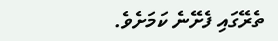ތެރޭގައި ފެށޭނެ ކަމަށެވެ.